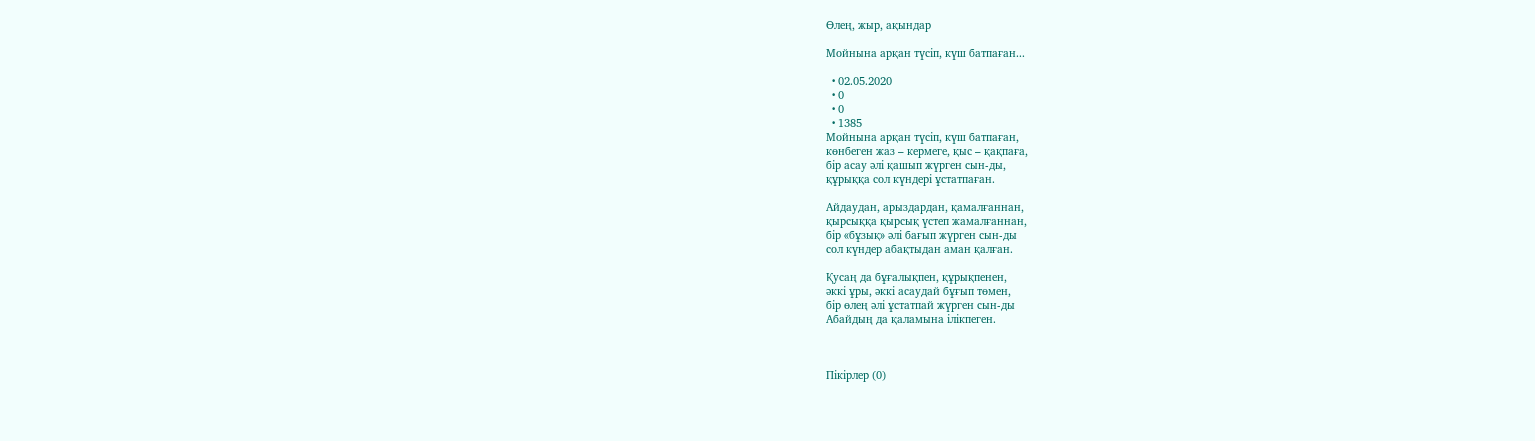Өлең, жыр, ақындар

Мойнына арқан түсіп, күш батпаған...

  • 02.05.2020
  • 0
  • 0
  • 1385
Мойнына арқан түсіп, күш батпаған,
көнбеген жаз – кермеге, қыс – қақпаға,
бір асау әлі қашып жүрген сын-ды,
құрыққа сол күндері ұстатпаған.

Айдаудан, арыздардан, қамалғаннан,
қырсыққа қырсық үстеп жамалғаннан,
бір «бұзық» әлі бағып жүрген сын-ды
сол күндер абақтыдан аман қалған.

Қусаң да бұғалықпен, құрықпенен,
әккі ұры, әккі асаудай бұғып төмен,
бір өлең әлі ұстатпай жүрген сын-ды
Абайдың да қаламына ілікпеген.



Пікірлер (0)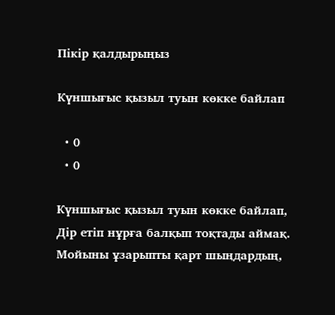Пікір қалдырыңыз

Күншығыс қызыл туын көкке байлап

  • 0
  • 0

Күншығыс қызыл туын көкке байлап,
Дір етіп нұрға балқып тоқтады аймақ.
Мойыны ұзарыпты қарт шыңдардың,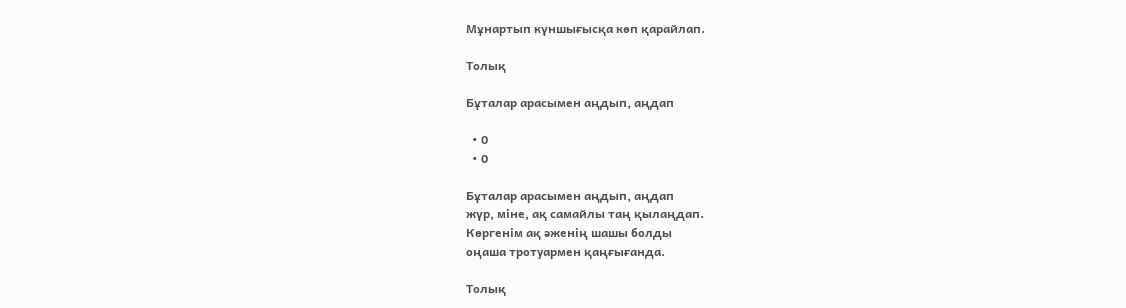Мұнартып күншығысқа көп қарайлап.

Толық

Бұталар арасымен аңдып, аңдап

  • 0
  • 0

Бұталар арасымен аңдып, аңдап
жүр, міне, ақ самайлы таң қылаңдап.
Көргенім ақ әженің шашы болды
оңаша тротуармен қаңғығанда.

Толық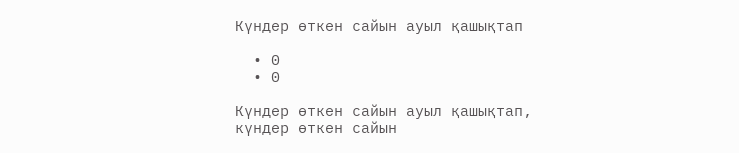Күндер өткен сайын ауыл қашықтап

  • 0
  • 0

Күндер өткен сайын ауыл қашықтап,
күндер өткен сайын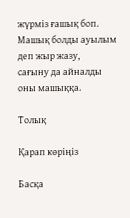жүрміз ғашық боп.
Машық болды ауылым деп жыр жазу,
сағыну да айналды оны машыққа.

Толық

Қарап көріңіз

Басқа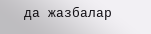да жазбалар